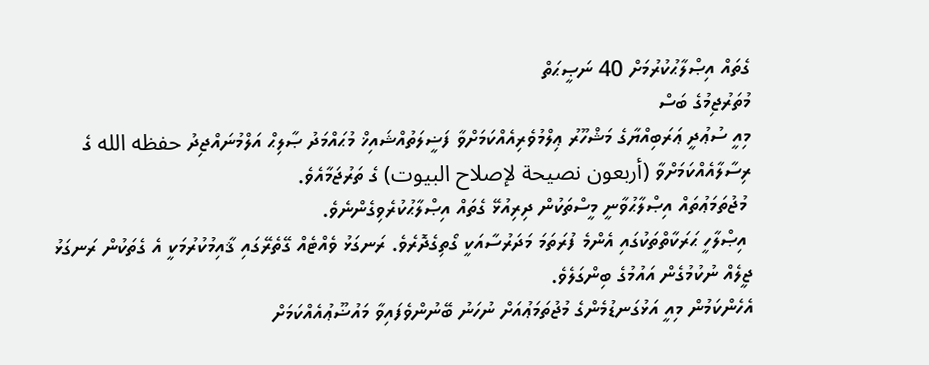ގެތައް އިޞްލާޙުކުރުމަށް 40 ނަޞީޙަތް
މުތަރުޖިމުގެ ބަސް
މިއީ ސުޢުދީ ޢަރަބިއްޔާގެ މަޝްހޫރު ޢިލްމުވެރިއެއްކަމަށްވާ ފަޟީލަތުއްޝައިޚް މުޙައްމަދު ޞާލިޙް އަލްމުނައްޖިދު حفظه الله ގެ ރިސާލާއެއްކަމަށްވާ (أربعون نصيحة لإصلاح البيوت) ގެ ތަރުޖަމާއެވެ.
 މުޖުތަމަޢުތައް އިޞްލާޙުވާނީ މީސްތަކުން ދިރިއުޅޭ ގެތައް އިޞްލާޙުކުރެވިގެންނެވެ.
 އިޞްލާހީ ޙަރަކާތްތަކުގައި އެންމެ ފުރަތަމަ މަދަރުސާއަކީ ގޯތިގެދޮރެވެ. ރަނގަޅު ވެއްޓެއް ގޭތެރޭގައި ޤާއިމުކުރުމަކީ އެ ގެތަކުން ރަނގަޅު ޖީލެއް ނުކުމުގެން އައުމުގެ ބިންގަލެވެ.
އެހެންކަމުން މިއީ އަޅުގަނޑުމެންގެ މުޖުތަމަޢުއަށް ނުހަނު ބޭނުންވެފައިވާ މައުޟޫޢުއެއްކަމަށް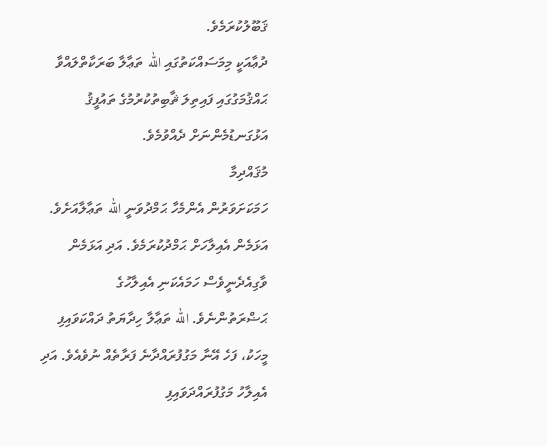ޤަބޫލުކުރަމެވެ.
ދުޢާއަކީ މިމަސައްކަތުގައި الله ތަޢާލާ ބަރަކާތްލައްވާ ޙައްޤުމަގުގައި ފައިތިލަ ޘާބިތުކުރުމުގެ ތައުފީޤު އަޅުގަނޑުމެންނަށް ދެއްވުމެވެ.
މުޤައްދިމާ
ހަމަކަށަވަރުން އެންމެހާ ޙަމްދުވަނީ الله ތަޢާލާއަށެވެ. އަޅަމެން އެއިލާހަށް ޙަމްދުކުރަމެވެ. އަދި އަޅަމެން ވާގިއެދެނީވެސް ހަމައެކަނި އެއިލާހުގެ ޙަޟްރަތުންނެވެ. الله ތަޢާލާ ހިދާޔަތު ދައްކަވައިފި މީހަކު، ފަހެ އޭނާ މަގުފުރައްދާނެ ފަރާތެއް ނުވެއެވެ. އަދި އެއިލާހު މަގުފުރައްދަވައިފި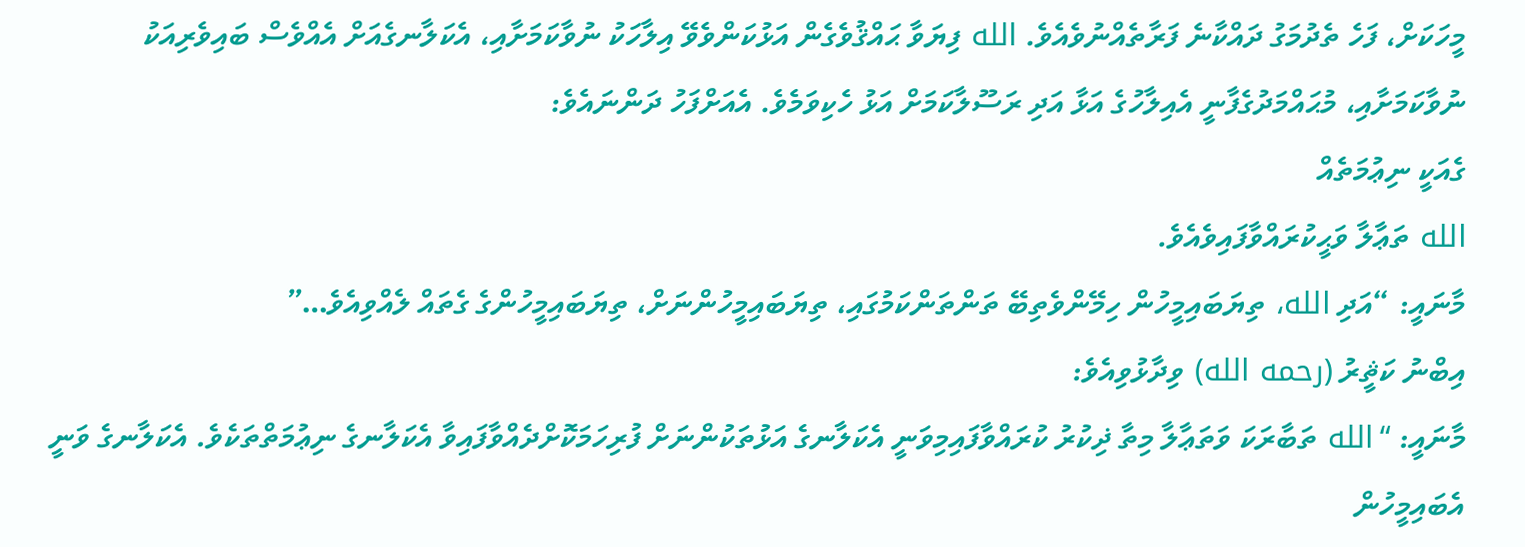މީހަކަށް، ފަހެ ތެދުމަގު ދައްކާނެ ފަރާތެއްނުވެއެވެ. الله ފިޔަވާ ޙައްޤުވެގެން އަޅުކަންވެވޭ އިލާހަކު ނުވާކަމަށާއި، އެކަލާނގެއަށް އެއްވެސް ބައިވެރިއަކު ނުވާކަމަށާއި، މުޙައްމަދުގެފާނީ އެއިލާހުގެ އަޅާ އަދި ރަސޫލާކަމަށް އަޅު ހެކިވަމެވެ. އެއަށްފަހު ދަންނައެވެ:
ގެއަކީ ނިޢުމަތެއް
الله ތަޢާލާ ވަޙީކުރައްވާފައިވެއެވެ.
މާނައީ: “އަދި الله، ތިޔަބައިމީހުން ހިމޭންވެތިބޭ ތަންތަންކަމުގައި، ތިޔަބައިމީހުންނަށް، ތިޔަބައިމީހުންގެ ގެތައް ލެއްވިއެވެ…”
އިބްނު ކަޘީރު (رحمه الله) ވިދާޅުވިއެވެ:
މާނައީ: “الله ތަބާރަކަ ވަތަޢާލާ މިތާ ޛިކުރު ކުރައްވާފައިމިވަނީ އެކަލާނގެ އަޅުތަކުންނަށް ފުރިހަމަކޮށްދެއްވާފައިވާ އެކަލާނގެ ނިޢުމަތްތަކެވެ. އެކަލާނގެ ވަނީ އެބައިމީހުން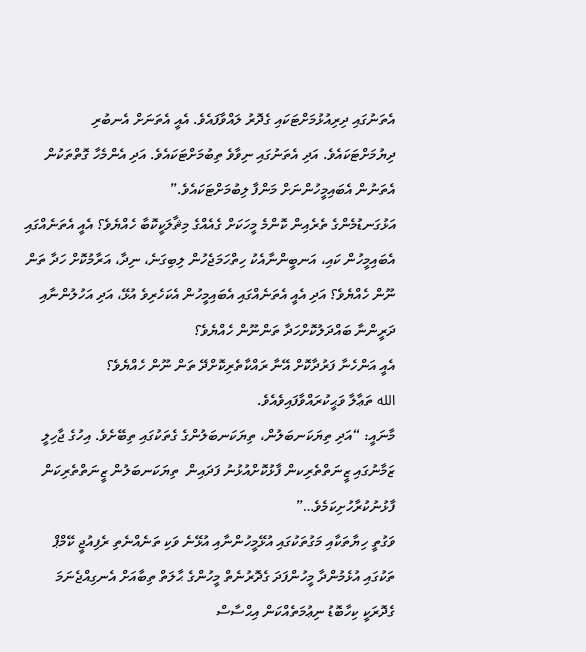އެތަނުގައި ދިރިއުޅުމަށްޓަކައި ގެދޮރު ލައްވާފައެވެ. އެއީ އެތަނަށް އެނބުރި ދިޔުމަށްޓަކައެވެ. އަދި އެތަނުގައި ނިވާވެ ތިބުމަށްޓަކައެވެ. އަދި އެންމެހާ ގޮތްތަކުން އެތަނުން އެބައިމީހުންނަށް މަންފާ ލިބުމަށްޓަކައެވެ.”
އަޅުގަނޑުމެންގެ ތެރެއިން ކޮންމެ މީހަކަށް ގެއެއްގެ މިޘާލަކީކޮބާ ހެއްޔެވެ؟ އެއީ އެތަނެއްގައި އެބައިމީހުން ކައި، އަނބީންނާއެކު ހިތްހަމަޖެހުން ލިބިގަނެ، ނިދާ، އަރާމުކޮށް ހަދާ ތަން ނޫން ހެއްޔެވެ؟ އަދި އެއީ އެތަނެއްގައި އެބައިމީހުން އެކަހެރިވެ އުޅޭ، އަދި އަހުލުންނާއި ދަރީންނާ ބައްދަލުކޮށްހަދާ ތަންނޫން ހެއްޔެވެ؟
އެއީ އަންހެނާ ފަރުދާކޮށް އޭނާ ރައްކާތެރިކޮށްދޭ ތަން ނޫން ހެއްޔެވެ؟
الله ތަޢާލާ ވަޙީކުރައްވާފައިވެއެވެ.
މާނައީ: “އަދި ތިޔަކަނބަލުން، ތިޔަކަނބަލުންގެ ގެތަކުގައި ތިބޭށެވެ. އިހުގެ ޖާހިލީ ޒަމާނުގައި ޒީނަތްތެރިކން ފާޅުކޮށްއުޅުނު ފަދައިން  ތިޔަކަނބަލުން ޒީނަތްތެރިކަން ފާޅުނުކުރާހުށިކަމެވެ…”
ވަގުތީ ހިޔާތަކާއި މަގުތަކުގައި އުޅޭމީހުންނާއި އުޅޭނެ ވަކި ތަނެއްނެތި ރެފިއުޖީ ކޭމްޕް ތަކުގައި އުޅެމުންދާ މީހުންފަދަ ގެދޮރުނެތް މީހުންގެ ޙާލަތް ތިބާއަށް އެނގިއްޖެނަމަ ގެދޮރަކީ ކިހާބޮޑު ނިޢުމަތެއްކަން އިޙްސާސް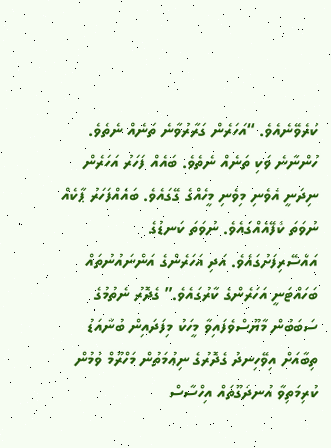ކުރެވޭނެއެވެ. “އަހަރެން ގަރާރުވާނެ ތަނެއް ނެތެވެ. ހުންނާނެ ވަކި ތަނެއް ނެތެވެ. ބައެއް ފަހަރު އަހަރެން ނިދަނީ އެވެނި މިވެނި މީހެއްގެ ގޭގައެވެ. ބައެއްފަހަރު ޕާކެއް ނުވަތަ ކެފޭއެއްގައެވެ. ނުވަތަ ކަނޑުގެ އައްސޭރިފަށުގައެވެ. އަދި އަހަރެންގެ އަންނައުނުތައް ބަހައްޓަނީ އަހަރެންގެ ކާރުގައެވެ.” ގެދޮރު ނެތުމުގެ ސަބަބުން މާޔޫސްވެފައިވާ މީހަކު މިފަދައިން ބުނާއަޑު ތިބާއަށް އިވޭހިނދު ގެދޮރުގެ ނިޢުމަތުން މަހްރޫމް ވުމުން ކުރިމަތިވާ އުނދަގޫތައް އިހްސާސް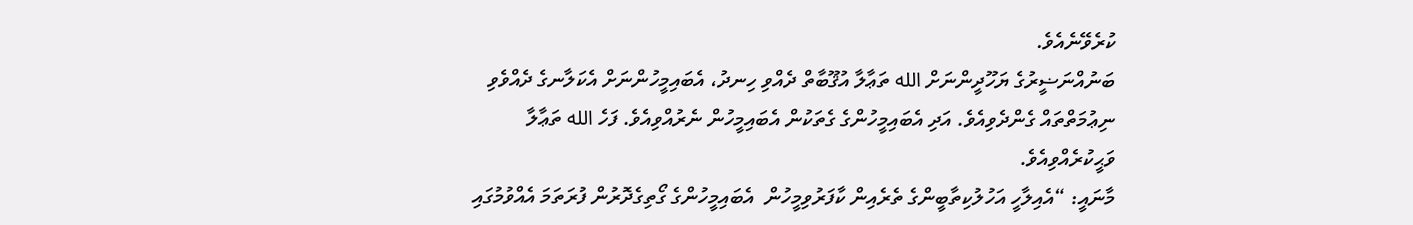ކުރެވޭނެއެވެ.
ބަނުއްނަޟީރުގެ ޔަހޫދީންނަށް الله ތަޢާލާ އުޤޫބާތް ދެއްވި ހިނދު، އެބައިމީހުންނަށް އެކަލާނގެ ދެއްވެވި ނިޢުމަތްތައް ގެންދެވިއެވެ. އަދި އެބައިމީހުންގެ ގެތަކުން އެބައިމީހުން ނެރުއްވިއެވެ. ފަހެ الله ތަޢާލާ ވަޙީކުރެއްވިއެވެ.
މާނައީ: “އެއިލާހީ އަހުލުކިތާބީންގެ ތެރެއިން ކާފަރުވިމީހުން  އެބައިމީހުންގެ ގޯތިގެދޮރުން ފުރަތަމަ އެއްވުމުގައި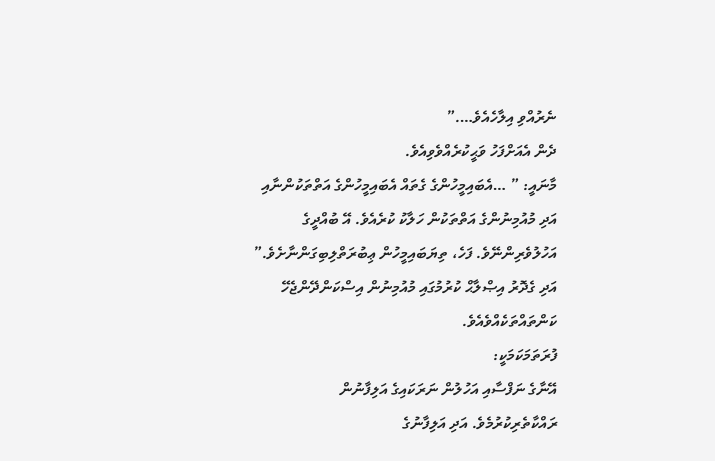ނެރުއްވި އިލާހެއެވެ….”
ދެން އެއަށްފަހު ވަޙީކުރެއްވެވިއެވެ.
މާނައީ: ” …އެބައިމީހުންގެ ގެތައް އެބައިމީހުންގެ އަތްތަކުންނާއި އަދި މުއުމިނުންގެ އަތްތަކުން ހަލާކު ކުރެއެވެ. އޭ ބުއްދީގެ އަހުލުވެރިންނޭވެ. ފަހެ، ތިޔަބައިމީހުން ޢިބުރަތްލިބިގަންނާށެވެ.”
އަދި ގެދޮރު އިޞްލާޙް ކުރުމުގައި މުއުމިނުން އިސްކަންދޭންޖެހޭ ކަންތައްތަކެއްވެއެވެ.
ފުރަތަމަކަމަކީ:
އޭނާގެ ނަފްސާއި އަހުލުން ނަރަކައިގެ އަލިފާނުން ރައްކާތެރިކުރުމެވެ. އަދި އަލިފާނުގެ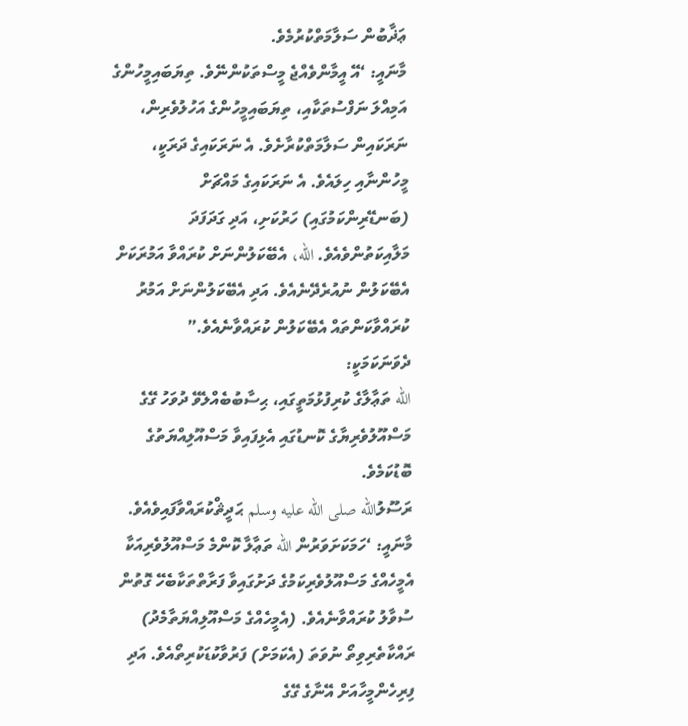ޢަޛާބުން ސަލާމަތްކުރުމެވެ.
މާނައީ: ‘އޭ އީމާންވެއްޖެ މީސްތަކުންނޭވެ. ތިޔަބައިމީހުންގެ އަމިއްލަ ނަފްސުތަކާއި، ތިޔަބައިމީހުންގެ އަހުލުވެރިން، ނަރަކައިން ސަލާމަތްކުރާށެވެ. އެ ނަރަކައިގެ ދަރަކީ، މީހުންނާއި ހިލައެވެ. އެ ނަރަކައިގެ މައްޗަށް (ބަނޑޭރިންކަމުގައި) ހަރުކަށި، އަދި ގަދަފަދަ މަލާއިކަތުންވެއެވެ. الله، އެބޭކަލުންނަށް ކުރައްވާ އަމުރަކަށް އެބޭކަލުން ނުއުރެދޭނެއެވެ. އަދި އެބޭކަލުންނަށް އަމުރު ކުރައްވާކަންތައް އެބޭކަލުން ކުރައްވާނެއެވެ.”
ދެވަނަކަމަކީ:
الله ތަޢާލާގެ ކުރިފުޅުމަތީގައި، ޙިސާބުބެއްލެވޭ ދުވަހު ގޭގެ މަސްއޫލުވެރިޔާގެ ކޮނޑުގައި އެޅިފައިވާ މަސްއޫލިއްޔަތުގެ ބޮޑުކަމެވެ.
ރަސޫލުالله صلى الله عليه وسلم ޙަދީޘްކުރައްވާފައިވެއެވެ.
މާނައީ: ‘ހަމަކަށަވަރުން الله ތަޢާލާ ކޮންމެ މަސްއޫލުވެރިއަކާ އެމީހެއްގެ މަސްއޫލުވެރިކަމުގެ ދަށުގައިވާ ފަރާތްތަކާބެހޭ ގޮތުން ސުވާލު ކުރައްވާނެއެވެ. (އެމީހެއްގެ މަސްއޫލިއްޔަތާމެދު) ރައްކާތެރިވިތޯ ނުވަތަ (އެކަމަށް) ފަރުވާކުޑަކުރިތޯއެވެ. އަދި ފިރިހެންމީހާއަށް އޭނާގެ ގޭގެ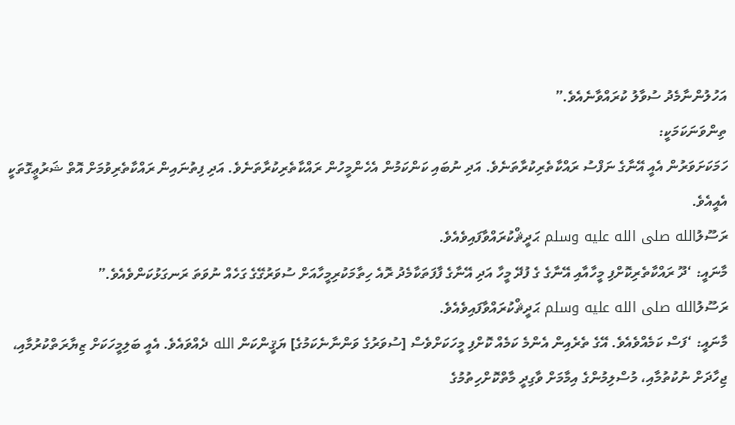އަހުލުންނާމެދު ސުވާލު ކުރައްވާނެއެވެ.”
ތިންވަނަކަމަކީ:
ހަމަކަށަވަރުން އެއީ އޭނާގެ ނަފްސު ރައްކާތެރިކުރާތަނެވެ. އަދި ނުބައި ކަންކަމުން އެހެންމީހުން ރައްކާތެރިކުރާތަނެވެ. އަދި ފިތުނައިން ރައްކާތެރިވުމަށް އޮތް ޝަރުޢީގޮތަކީ އެއީއެވެ.
ރަސޫލުالله صلى الله عليه وسلم ޙަދީޘްކުރައްވާފައިވެއެވެ.
މާނައީ: ‘ދޫ ރައްކާތެރިކޮށްފި މީހާއާއި އޭނާގެ ގެ ފުދޭ މީހާ އަދި އޭނާގެ ފާފަތަކާމެދު ރޮއެ ހިތާމަކުރިމީހާއަށް ސުވަރުގޭގެ ގަހެއް ނުވަތަ ރަނގަޅުކަންވެއެވެ.”
ރަސޫލުالله صلى الله عليه وسلم ޙަދީޘްކުރައްވާފައިވެއެވެ.
މާނައީ: ‘ފަސް ކަމެއްވެއެވެ. އޭގެ ތެރެއިން އެންމެ ކަމެއް ކޮށްފި މީހަކަށްވެސް [ސުވަރުގެ ވަންނާނެކަމުގެ] ޔަޤީންކަން الله ދެއްވައެވެ. އެއީ ބަލިމީހަކަށް ޒިޔާރަތްކުރުމާއި، ޖިހާދަށް ނުކުތުމާއި، މުސްލިމުންގެ އިމާމަށް ވާގިދީ މާތްކޮށްހިތުމުގެ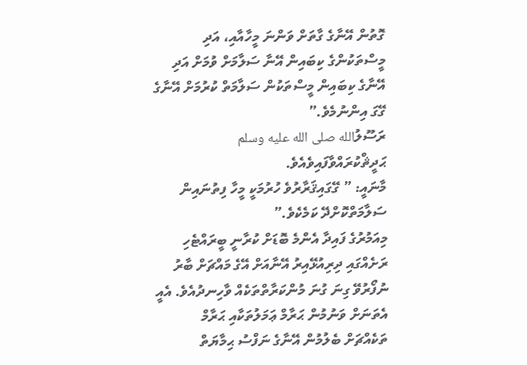ގޮތުން އޭނާގެ ގާތަށް ވަންނަ މީހާއާއި، އަދި މީސްތަކުންގެ ކިބައިން އޭނާ ސަލާމަށް ވުމަށް އަދި އޭނާގެ ކިބައިން މީސްތަކުން ސަލާމަތް ކުރުމަށް އޭނާގެ ގޭގަ އިންނުމެވެ.”
ރަސޫލުالله صلى الله عليه وسلم ޙަދީޘްކުރައްވާފައިވެއެވެ.
މާނައީ: ” ގޭގައިޤަރާރުވެ ހުރުމަކީ މީހާ ފިތުނައިން ސަލާމަތްކޮށްދޭ ކަމެކެވެ.”
މިއަމުރުގެ ފައިދާ އެންމެ ބޮޑަށް ކުރާނީ ބީރައްޓެހި ރަށެއްގައި ދިރިއުޅޭއިރު އޭނާއަށް އޭގެ މައްޗަށް ބާރު ނުފޯރުވޭ ގިނަ ގުނަ މުންކަރާތްތަކެއް ވާހިނދުއެވެ. އެއީ އެތަނަށް ވަނުމުން ޙަރާމް ޢަމަލުތަކާއި ޙަރާމް ތަކެއްޗަށް ބެލުމުން އޭނާގެ ނަފްސު ޙިމާޔަތް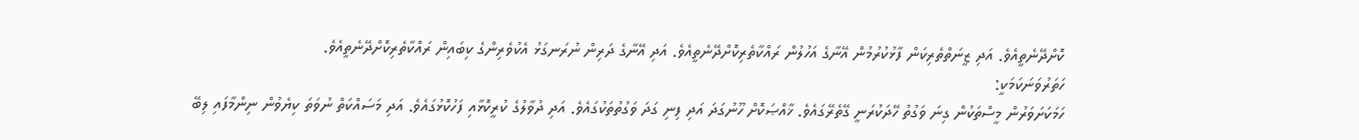ކޮށްދޭނެތީއެވެ. އަދި ޒީނަތްތެރިކަން ފާޅުކުރުމުން އޭނާގެ އަހުލުން ރައްކާތެރިކޮށްދޭނެތީއެވެ. އަދި އޭނާގެ ދަރިން ނުރަނގަޅު އެކުވެރިންގެ ކިބައިން ރައްކާތެރިކޮށްދޭނެތީއެވެ.
ހަތަރުވަނަކަމަކީ:
ހަމަކަށަވަރުން މީސްތަކުން ގިނަ ވަގުތު ހޭދަކުރަނީ ގޭތެރޭގައެވެ. ޚާއްޞަކޮށް ހޫނުގަދަ އަދި ފިނި ގަދަ ވަގުތުތަކުގައެވެ. އަދި ދުވާލުގެ ކުރީކޮޅާއި ފަހުކޮޅުގައެވެ. އަދި މަސައްކަތް ނުވަތަ ކިޔެވުން ނިންމާފައި ލިބޭ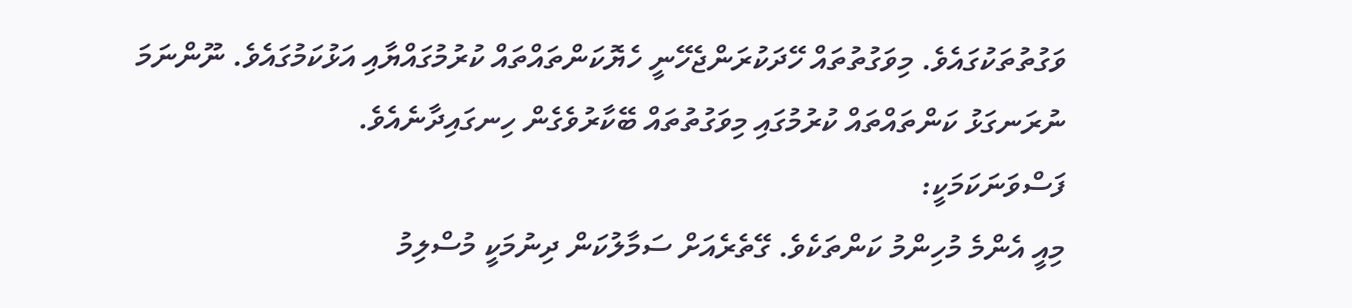ވަގުތުތަކުގައެވެ. މިވަގުތުތައް ހޭދަކުރަންޖެހޭނީ ހެޔޮކަންތައްތައް ކުރުމުގައްޔާއި އަޅުކަމުގައެވެ. ނޫންނަމަ ނުރަނގަޅު ކަންތައްތައް ކުރުމުގައި މިވަގުތުތައް ބޭކާރުވެގެން ހިނގައިދާނެއެވެ.
ފަސްވަނަކަމަކީ:
މިއީ އެންމެ މުހިންމު ކަންތަކެވެ. ގޭތެރެއަށް ސަމާލުކަން ދިނުމަކީ މުސްލިމު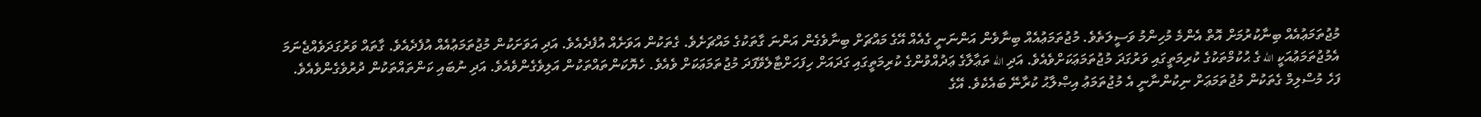މުޖުތަމަޢުއެއް ބިނާކުރުމަށް އޮތް އެންމެ މުހިންމު ވަސީލަތެވެ. މުޖުތަމަޢުއެއް ބިނާވެން އަންނަނީ ގެއެއް އޭގެ މައްޗަށް ބިނާވެގެން އަންނަ ގާތަކުގެ މައްޗަށެވެ. ގެތަކުން އަވަށެއް އުފެދެއެވެ. އަދި އަވަށަކުން މުޖުތަމަޢުއެއް އުފެދެއެވެ. ގާތައް ވަރުގަދަވެއްޖެނަމަ އެމުޖުތަމަޢުއަކީ الله ގެ ޙުކުމްތަކުގެ ކުރިމަތީގައި ވަރުގަދަ މުޖުތަމަޢަކަށްވެއެވެ. އަދި الله ތަޢާލާގެ ޢަދުއްވުންގެ ކުރިމަތީގައި ގަދައަށް ހިފަހަށްޓާލެވޭފަދަ މުޖުތަމަޢަކަށް ވެއެވެ. ހެޔޮކަންތައްތަކުން އަލިވެގެންވެއެވެ. އަދި ނުބައި ކަންތައްތަކުން ދުރުވެގެންވެއެވެ.
ފަހެ މުސްލިމް ގެތަކުން މުޖުތަމަޢަށް ނިކުންނާނީ އެ މުޖުތަމަޢު އިޞްލާޙު ކުރާނޭ ބައެކެވެ. އޭގެ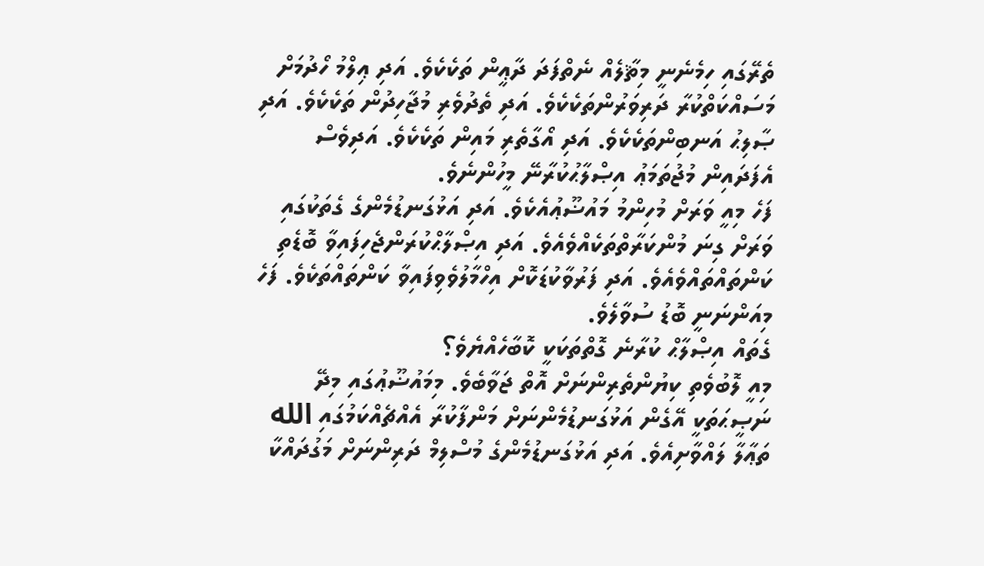ތެރޭގައި ހިމެނެނީ މިޘާލެއް ނެތްފަދަ ދާޢީން ތަކެކެވެ. އަދި ޢިލްމު ހޯދުމަށް މަސައްކަތްކުރާ ދަރިވަރުންތަކެކެވެ. އަދި ތެދުވެރި މުޖާހިދުން ތަކެކެވެ. އަދި ޞާލިޙު އަނބިންތަކެކެވެ. އަދި އޯގާތެރި މައިން ތަކެކެވެ. އަދިވެސް އެފަދައިން މުޖުތަމަޢު އިޞްލާޙުކުރާނޭ މީހުންނެވެ.
ފަހެ މިއީ ވަރަށް މުހިންމު މައުޟޫޢުއެކެވެ. އަދި އަޅުގަނޑުމެންގެ ގެތަކުގައި ވަރަށް ގިނަ މުންކަރާތްތަކެއްވެއެވެ. އަދި އިޞްލާޙްކުރަންޖެހިފައިވާ ބޮޑެތި ކަންތައްތައްވެއެވެ. އަދި ފަރުވާކުޑަކޮށް އިހްމާލުވެވިފައިވާ ކަންތައްތަކެވެ. ފަހެ މިއަންނަނީ ބޮޑު ސުވާލެވެ.
ގެތައް އިޞްލާޙް ކުރާނެ ގޮތްތަކަކީ ކޮބާހެއްޔެވެ؟
މިއީ ލޮބުވެތި ކިޔުންތެރިންނަށް އޮތް ޖަވާބެވެ. މިމައުޟޫޢުގައި މިދޭ ނަޞީޙަތަކީ އޭގެން އަޅުގަނޑުމެންނަށް މަންފާކުރާ އެއްޗެއްކަމުގައި الله ތަޢާލާ ލައްވާށިއެވެ. އަދި އަޅުގަނޑުމެންގެ މުސްލިމް ދަރިންނަށް މަގުދައްކާ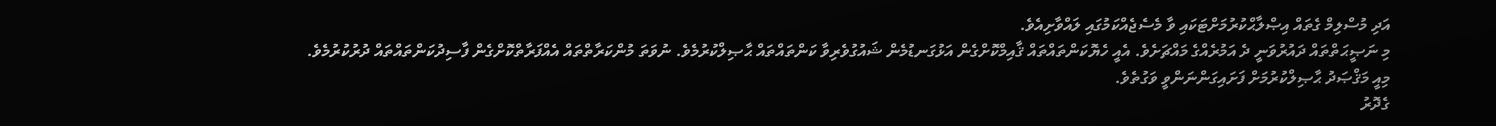އަދި މުސްލިމް ގެތައް އިޞްލާޙްކުރުމަށްޓަކައި ވާ މެސެޖެއްކަމުގައި ލައްވާށިއެވެ.
މި ނަޞީޙަތްތައް ދައުރުވަނީ ދެ އަމުރެއްގެ މައްޗަށެވެ. އެއީ ހެޔޮކަންތައްތައް ޤާއިމްކޮށްގެން އަޅުގަނޑުމެން ޝައުގުވެރިވާ ކަންތައްތައް ޙާޞިލްކުރުމެވެ. ނުވަތަ މުންކަރާތްތައް އެއްފަރާތްކޮށްގެން ފާސިދުކަންތައްތައް ދުރުކުރުމެވެ.
މިއީ މަޤްޞަދު ޙާޞިލްކުރުމަށް ފަށައިގަންނަންވީ ވަގުތެވެ.
ގެދޮރު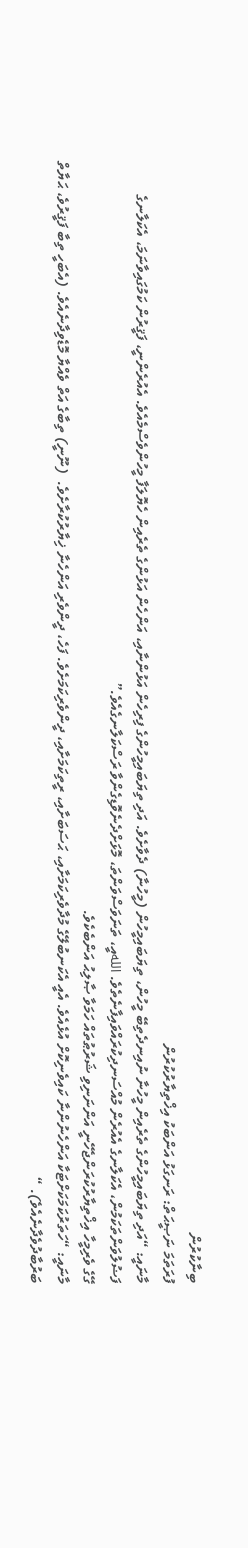ބިނާކުރުން
ފުރަތަމަ ނަޞީޙަތް: ރަނގަޅު އަންބަކު އިޚްތިޔާރުކުރުން
މާނައީ: “އަދި ތިޔަބައިމީހުންގެ ތެރެއިން މީހުނާ ނުއިނދެތިބޭ މީހުން، ތިޔަބައިމީހުން (މީހުނާ) ދެވާށެވެ. އަދި ތިޔަބައިމީހުންގެ ފިރިހެން އަޅުންނާއި، އަންހެން އަޅުންގެ ތެރެއިން ހެޔޮލަފާ މީހުންވެސްމެއެވެ. އެއުރެންނީ، ފަޤީރުން ކަމުގައިވާނަމަ، އެކަލާނގެ ފަޟުލުވަންތަކަމުން، އެކަލާނގެ އެއުރެން މުއްސަނދިކުރައްވައިފާނެތެވެ. اللهއީ، ތަނަވަސްވަންތަ، މޮޅަށްދެނެވޮޑިގެންވާ ރަސްކަލާނގެއެވެ.”
ގޭގެ ވެރިމީހާ އިޚްތިޔާރުކުރަންޖެހޭނީ އަންނަނިވި ޝަރުޠުތައް ހަމަވާ ޞާލިޙު އަންބެކެވެ.
މާނައީ: “ހަތަރުކަމަކަށްޓަކާ އަންހެނުންނާ ކައިވެނިކޮށް އުޅެއެވެ. އެއީ އެކަނބުލޭގެ މުދާވެރިކަމަށާއި، ޙަސަބަށާއި، ރީތިކަމަށާއި، ދީންވެރިކަމަށެވެ. ފަހެ، ދީންވެރި އަންހެނާ ޚިޔާރުކުރާށެވެ.  (ނޫނީ) ތިބާގެ އަތް ވެއްޔާ މޮޑެވިދާނެއެވެ. (އެބަހީ ތިބާ ފަޤީރުވެ، ޙަޔާތް ބަރުބާދުވެދާނެއެވެ). “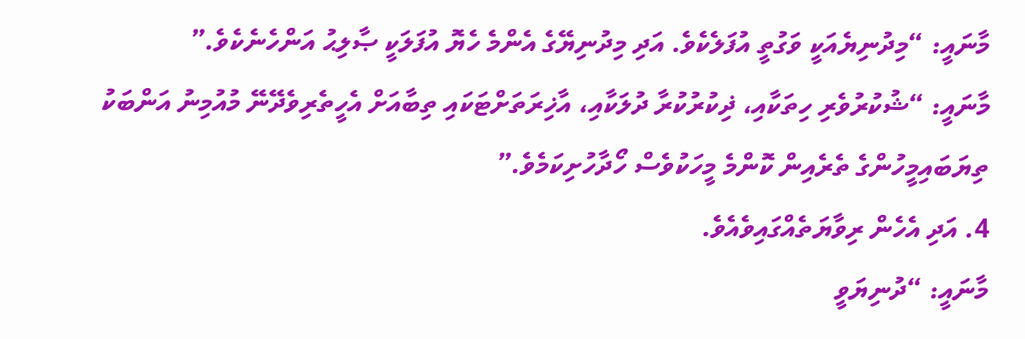މާނައީ: “މިދުނިޔެއަކީ ވަގުތީ އުފަލެކެވެ. އަދި މިދުނިޔޭގެ އެންމެ ހެޔޮ އުފަލަކީ ޞާލިޙު އަންހެނެކެވެ.”
މާނައީ: “ޝުކުރުވެރި ހިތަކާއި، ޛިކުރުކުރާ ދުލަކާއި، އާޚިރަތަށްޓަކައި ތިބާއަށް އެހީތެރިވެދޭނޭ މުއުމިނު އަންބަކު ތިޔަބައިމީހުންގެ ތެރެއިން ކޮންމެ މީހަކުވެސް ހޯދާހުށިކަމެވެ.”
4. އަދި އެހެން ރިވާޔަތެއްގައިވެއެވެ.
މާނައީ: “ދުނިޔަވީ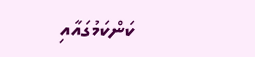ކަންކަމުގައާއި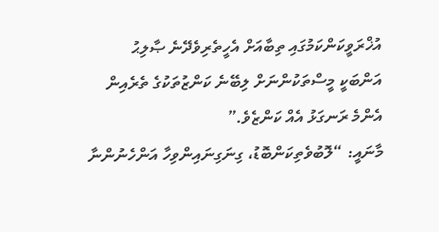އުޚްރަވީކަންކަމުގައި ތިބާއަށް އެހީތެރިވެދޭނެ ޞާލިޙު އަންބަކީ މީސްތަކުންނަށް ލިބޭނެ ކަންޒުތަކުގެ ތެރެއިން އެންމެ ރަނގަޅު އެއް ކަންޒެވެ.”
މާނައީ: “ލޮބުވެތިކަންބޮޑު، ގިނަގިނައިންވިހާ އަންހެނުންނާ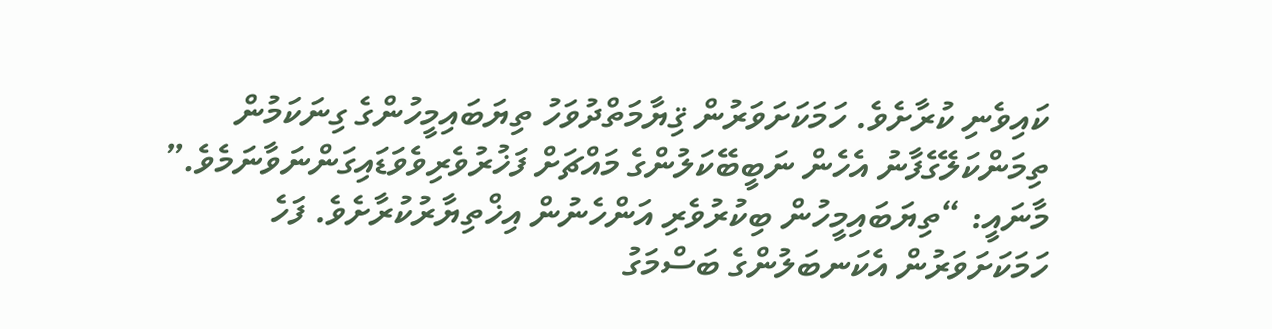ކައިވެނި ކުރާށެވެ. ހަމަކަށަވަރުން ޤިޔާމަތްދުވަހު ތިޔަބައިމީހުންގެ ގިނަކަމުން ތިމަންކަލޭގެފާނު އެހެން ނަބީބޭކަލުންގެ މައްޗަށް ފަޚުރުވެރިވެވަޑައިގަންނަވާނަމެވެ.”
މާނައީ: “ތިޔަބައިމީހުން ބިކުރުވެރި އަންހެނުން އިޚްތިޔާރުކުރާށެވެ. ފަހެ ހަމަކަށަވަރުން އެކަނބަލުންގެ ބަސްމަގު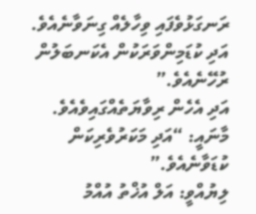ރަނގަޅުވެފައި ވިހާލެއް ގިނަވާނެއެވެ. އަދި ކުޑަމިންވަރަކުން އެކަނބަލުން ރުހޭނެއެވެ.”
އަދި އެހެން ރިވާޔަތެއްގައިވެއެވެ.
މާނައީ: “އަދި މަކަރުވެރިކަން ކުޑަވާނެއެވެ.”
ލިޔުއްވީ: އަލް އުޚްތު އުއްމު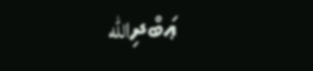ޢަބްދިالله